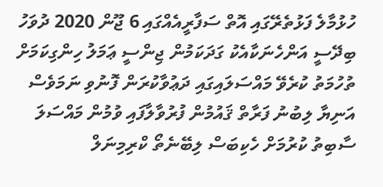ހުޅުމާލެ ފަޅުތެރޭގައި އޮތް ސަފާރީއެއްގައި 6 ޖޫން 2020 ދުވަހު ބިދޭސީ އަންހެނަކާއެކު ގަދަކަމުން ޖިންސީ ޢަމަލު ހިންގިކަމަށް ތުހުމަތު ކުރެވޭ މައްސަލައިގައި ދަޢުވާކުރަން ފޮނުވި ނަމަވެސް އަނިޔާ ލިބުނު ފަރާތް ޤައުމުން ފުރުވާލާފައި ވުމުން މައްސަލަ ސާބިތު ކުރުމަށް ހެކިބަސް ލިބޭނެތޯ ކްރިމިނަލް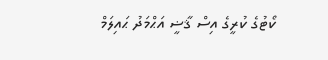ކޯޓުގެ ކުރީގެ އިސް ޤާޟީ އަޙްމަދު ޙައިލަމް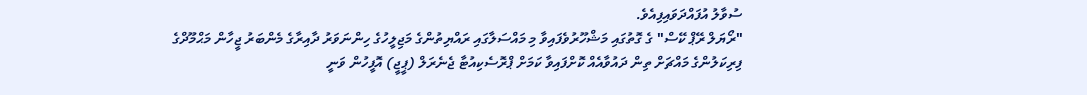ސުވާލު އުފައްދަވައިފިއެވެ.
"ރޯޔަލް ރޭޕް ކޭސް" ގެ ގޮތުގައި މަޝްހޫރުވެފައިވާ މި މައްސަލާގައި ރައްޔިތުންގެ މަޖިލީހުގެ ހިންނަވަރު ދާއިރާގެ މެންބަރު ޖީހާން މަޙްމޫދްގެ ފިރިކަލުންގެ މައްޗަށް ތިން ދައުވާއެއް ކޮށްފައިވާ ކަމަށް ޕްރޮސެކިއުޓާ ޖެނެރަލް (ޕީޖީ) އޮފީހުން ވަނީ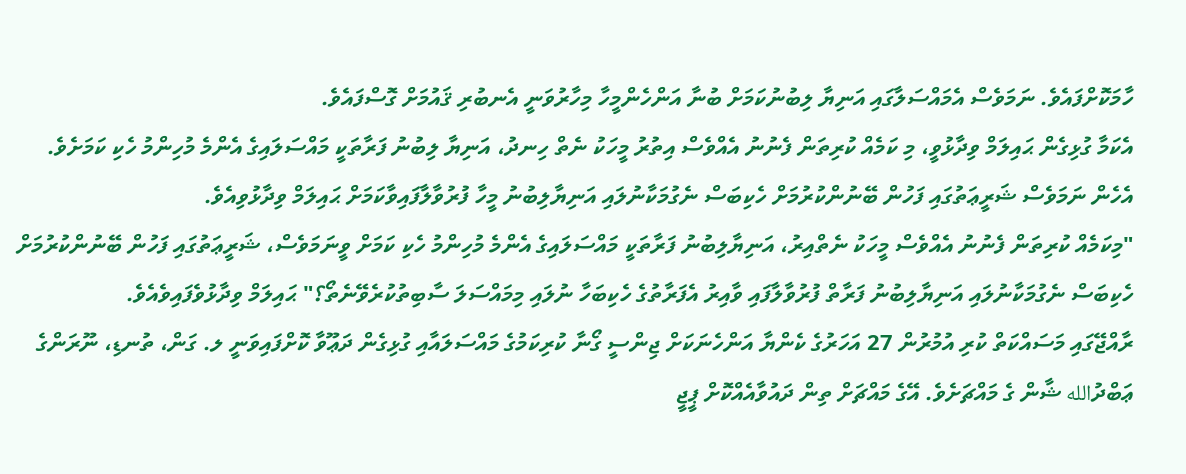ހާމަކޮށްފައެވެ. ނަމަވެސް އެމައްސަލާގައި އަނިޔާ ލިބުނުކަމަށް ބުނާ އަންހެންމީހާ މިހާރުވަނީ އެނބުރި ޤައުމަށް ގޮސްފައެވެ.
އެކަމާ ގުޅިގެން ޙައިލަމް ވިދާޅުވީ، މި ކަމެއް ކުރިތަން ފެނުނު އެއްވެސް އިތުރު މީހަކު ނެތް ހިނދު، އަނިޔާ ލިބުނު ފަރާތަކީ މައްސަލައިގެ އެންމެ މުހިންމު ހެކި ކަމަށެވެ. އެހެން ނަމަވެސް ޝަރީޢަތުގައި ފަހުން ބޭނުންކުރުމަށް ހެކިބަސް ނެގުމަކާނުލައި އަނިޔާލިބުނު މީހާ ފުރުވާލާފައިވާކަމަށް ޙައިލަމް ވިދާޅުވިއެވެ.
"މިކަމެއް ކުރިތަން ފެނުނު އެއްވެސް މީހަކު ނެތްއިރު، އަނިޔާލިބުނު ފަރާތަކީ މައްސަލައިގެ އެންމެ މުހިންމު ހެކި ކަމަށް ވީނަމަވެސް، ޝަރީޢަތުގައި ފަހުން ބޭނުންކުރުމަށް ހެކިބަސް ނެގުމަކާނުލައި އަނިޔާލިބުނު ފަރާތް ފުރުވާލާފައި ވާއިރު އެފަރާތުގެ ހެކިބަހާ ނުލައި މިމައްސަލަ ސާބިތުކުރެވޭނެތޯ؟" ޙައިލަމް ވިދާޅުވެފައިވެއެވެ.
ރާއްޖޭގައި މަސައްކަތް ކުރި އުމުރުން 27 އަހަރުގެ ކެންޔާ އަންހެނަކަށް ޖިންސީ ގޯނާ ކުރިކަމުގެ މައްސަލައާއި ގުޅިގެން ދަޢޫވާ ކޮށްފައިވަނީ ލ. ގަން، ތުނޑި، ނޫރަންގެ ޢަބްދުالله ޝާން ގެ މައްޗަށެވެ. އޭގެ މައްޗަށް ތިން ދައުވާއެއްކޮށް ޕީޖީ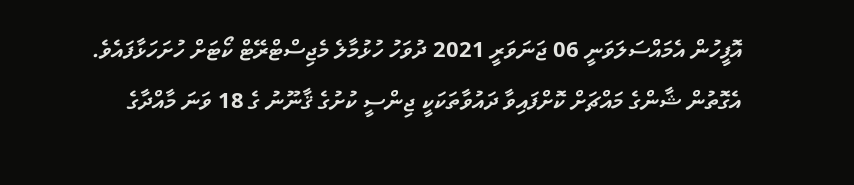އޮފީހުން އެމައްސަލަވަނީ 06 ޖަނަވަރީ 2021 ދުވަހު ހުޅުމާލެ މެޖިސްޓްރޭޓް ކޯޓަށް ހުށަހަޅާފައެވެ.
އެގޮތުން ޝާންގެ މައްޗަށް ކޮށްފައިވާ ދައުވާތަކަކީ ޖިންސީ ކުށުގެ ޤާނޫނު ގެ 18 ވަނަ މާއްދާގެ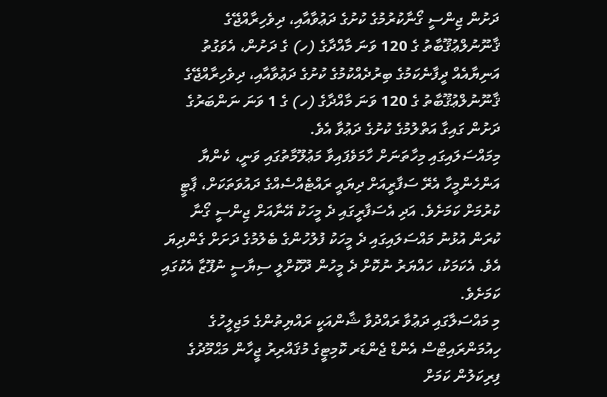ދަށުން ޖިންސީ ގޯނާކުރުމުގެ ކުށުގެ ދަޢުވާއާއި، ދިވެހިރާއްޖޭގެ ޤާނޫނުލްޢުޤޫބާތު ގެ 120 ވަނަ މާއްދާގެ (ހ) ގެ ދަށުން، އެވަގުތު އަނިޔާއެއް ދީފާނެކަމުގެ ބިރުދެއްކުމުގެ ކުށުގެ ދަޢުވާއާއި، ދިވެހިރާއްޖޭގެ ޤާނޫނުލްޢުޤޫބާތު ގެ 120 ވަނަ މާއްދާގެ (ހ) ގެ 1 ވަނަ ނަންބަރުގެ ދަށުން ގައިގާ އަތްލުމުގެ ކުށުގެ ދަޢުވާ އެވެ.
މިމައްސަލައިގައި މިހާތަނަށް ހާމަވެފައިވާ މަޢުލޫމާތުގައި ވަނީ، ކެންޔާ އަންހެންމީހާ އެރޭ ސަފާރީއަށް ދިޔައީ ރައްޓެއްސެއްގެ ދައުވަތަކަށް، ޕާޓީ ކުރުމަށް ކަމަށެވެ. އަދި އެސަފާރީގައި ދެ މީހަކު އޭނާއަށް ޖިންސީ ގޯނާ ކުރަން އުޅުނު މައްސަލައިގައި ދެ މީހަކު ފުލުހުންގެ ބެލުމުގެ ދަށަށް ގެންދިޔަ އެވެ. އެކަމަކު، ހައްޔަރު ނުކޮށް ދެ މީހުން ދޫކޮށްލީ ސިޔާސީ ނުފޫޒާ އެކުގައި ކަމަށެވެ.
މި މައްސަލާގައި ދަޢުވާ ރައްދުވާ ޝާންއަކީ ރައްޔިތުންގެ މަޖިލީހުގެ ހިއުމަންރައިޓްސް އެންޑް ޖެންޑަރ ކޮމިޓީގެ މުޤައްރިރު ޖީހާން މަޙްމޫދުގެ ފިރިކަލުން ކަމަށް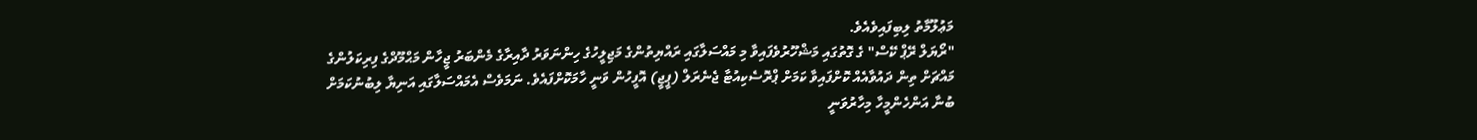މަޢުލޫމާތު ލިބިފައިވެއެވެ.
"ރޯޔަލް ރޭޕް ކޭސް" ގެ ގޮތުގައި މަޝްހޫރުވެފައިވާ މި މައްސަލާގައި ރައްޔިތުންގެ މަޖިލީހުގެ ހިންނަވަރު ދާއިރާގެ މެންބަރު ޖީހާން މަޙްމޫދްގެ ފިރިކަލުންގެ މައްޗަށް ތިން ދައުވާއެއް ކޮށްފައިވާ ކަމަށް ޕްރޮސެކިއުޓާ ޖެނެރަލް (ޕީޖީ) އޮފީހުން ވަނީ ހާމަކޮށްފައެވެ. ނަމަވެސް އެމައްސަލާގައި އަނިޔާ ލިބުނުކަމަށް ބުނާ އަންހެންމީހާ މިހާރުވަނީ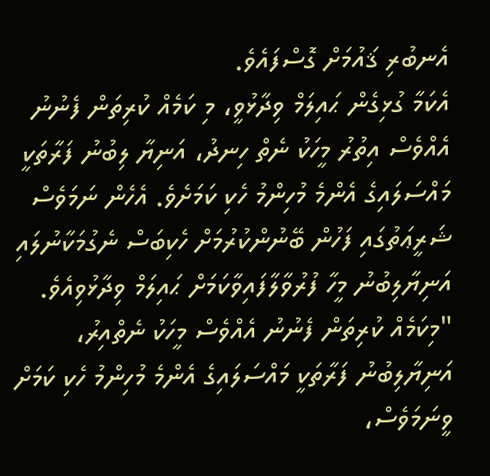އެނބުރި ޤައުމަށް ގޮސްފައެވެ.
އެކަމާ ގުޅިގެން ޙައިލަމް ވިދާޅުވީ، މި ކަމެއް ކުރިތަން ފެނުނު އެއްވެސް އިތުރު މީހަކު ނެތް ހިނދު، އަނިޔާ ލިބުނު ފަރާތަކީ މައްސަލައިގެ އެންމެ މުހިންމު ހެކި ކަމަށެވެ. އެހެން ނަމަވެސް ޝަރީޢަތުގައި ފަހުން ބޭނުންކުރުމަށް ހެކިބަސް ނެގުމަކާނުލައި އަނިޔާލިބުނު މީހާ ފުރުވާލާފައިވާކަމަށް ޙައިލަމް ވިދާޅުވިއެވެ.
"މިކަމެއް ކުރިތަން ފެނުނު އެއްވެސް މީހަކު ނެތްއިރު، އަނިޔާލިބުނު ފަރާތަކީ މައްސަލައިގެ އެންމެ މުހިންމު ހެކި ކަމަށް ވީނަމަވެސް،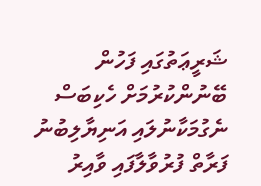ޝަރީޢަތުގައި ފަހުން ބޭނުންކުރުމަށް ހެކިބަސް ނެގުމަކާނުލައި އަނިޔާލިބުނު ފަރާތް ފުރުވާލާފައި ވާއިރު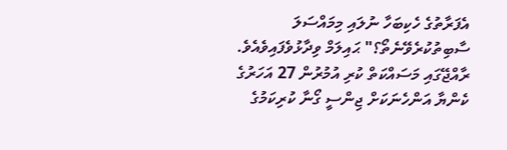އެފަރާތުގެ ހެކިބަހާ ނުލައި މިމައްސަލަ ސާބިތުކުރެވޭނެތޯ؟" ޙައިލަމް ވިދާޅުވެފައިވެއެވެ.
ރާއްޖޭގައި މަސައްކަތް ކުރި އުމުރުން 27 އަހަރުގެ ކެންޔާ އަންހެނަކަށް ޖިންސީ ގޯނާ ކުރިކަމުގެ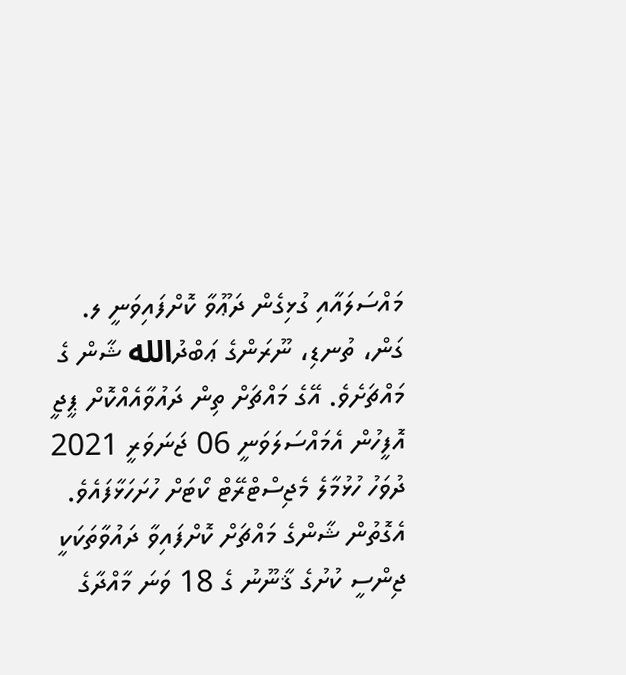މައްސަލައާއި ގުޅިގެން ދަޢޫވާ ކޮށްފައިވަނީ ލ. ގަން، ތުނޑި، ނޫރަންގެ ޢަބްދުالله ޝާން ގެ މައްޗަށެވެ. އޭގެ މައްޗަށް ތިން ދައުވާއެއްކޮށް ޕީޖީ އޮފީހުން އެމައްސަލަވަނީ 06 ޖަނަވަރީ 2021 ދުވަހު ހުޅުމާލެ މެޖިސްޓްރޭޓް ކޯޓަށް ހުށަހަޅާފައެވެ.
އެގޮތުން ޝާންގެ މައްޗަށް ކޮށްފައިވާ ދައުވާތަކަކީ ޖިންސީ ކުށުގެ ޤާނޫނު ގެ 18 ވަނަ މާއްދާގެ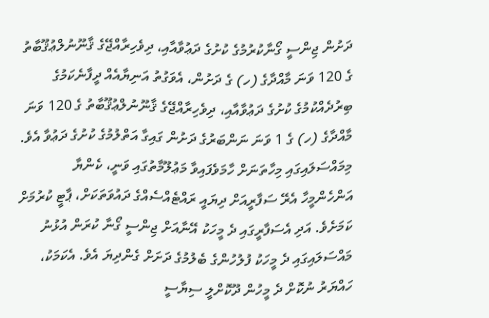ދަށުން ޖިންސީ ގޯނާކުރުމުގެ ކުށުގެ ދަޢުވާއާއި، ދިވެހިރާއްޖޭގެ ޤާނޫނުލްޢުޤޫބާތު ގެ 120 ވަނަ މާއްދާގެ (ހ) ގެ ދަށުން، އެވަގުތު އަނިޔާއެއް ދީފާނެކަމުގެ ބިރުދެއްކުމުގެ ކުށުގެ ދަޢުވާއާއި، ދިވެހިރާއްޖޭގެ ޤާނޫނުލްޢުޤޫބާތު ގެ 120 ވަނަ މާއްދާގެ (ހ) ގެ 1 ވަނަ ނަންބަރުގެ ދަށުން ގައިގާ އަތްލުމުގެ ކުށުގެ ދަޢުވާ އެވެ.
މިމައްސަލައިގައި މިހާތަނަށް ހާމަވެފައިވާ މަޢުލޫމާތުގައި ވަނީ، ކެންޔާ އަންހެންމީހާ އެރޭ ސަފާރީއަށް ދިޔައީ ރައްޓެއްސެއްގެ ދައުވަތަކަށް، ޕާޓީ ކުރުމަށް ކަމަށެވެ. އަދި އެސަފާރީގައި ދެ މީހަކު އޭނާއަށް ޖިންސީ ގޯނާ ކުރަން އުޅުނު މައްސަލައިގައި ދެ މީހަކު ފުލުހުންގެ ބެލުމުގެ ދަށަށް ގެންދިޔަ އެވެ. އެކަމަކު، ހައްޔަރު ނުކޮށް ދެ މީހުން ދޫކޮށްލީ ސިޔާސީ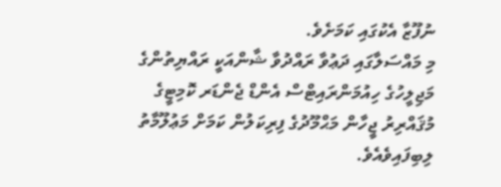ނުފޫޒާ އެކުގައި ކަމަށެވެ.
މި މައްސަލާގައި ދަޢުވާ ރައްދުވާ ޝާންއަކީ ރައްޔިތުންގެ މަޖިލީހުގެ ހިއުމަންރައިޓްސް އެންޑް ޖެންޑަރ ކޮމިޓީގެ މުޤައްރިރު ޖީހާން މަޙްމޫދުގެ ފިރިކަލުން ކަމަށް މަޢުލޫމާތު ލިބިފައިވެއެވެ.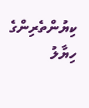ކިޔުންތެރިންގެ ހިޔާލު